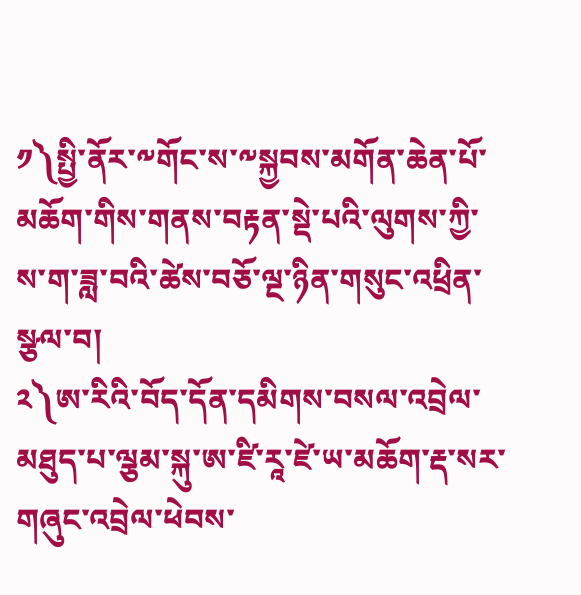༡༽སྤྱི་ནོར་༸གོང་ས་༸སྐྱབས་མགོན་ཆེན་པོ་མཆོག་གིས་གནས་བརྟན་སྡེ་པའི་ལུགས་ཀྱི་ས་ག་ཟླ་བའི་ཚེས་བཅོ་ལྔ་ཉིན་གསུང་འཕྲིན་སྩལ་བ།
༢༽ཨ་རིའི་བོད་དོན་དམིགས་བསལ་འབྲེལ་མཐུད་པ་ལྕམ་སྐུ་ཨ་ཛི་རཱ་ཛེ་ཡ་མཆོག་རྡ་སར་གཞུང་འབྲེལ་ཕེབས་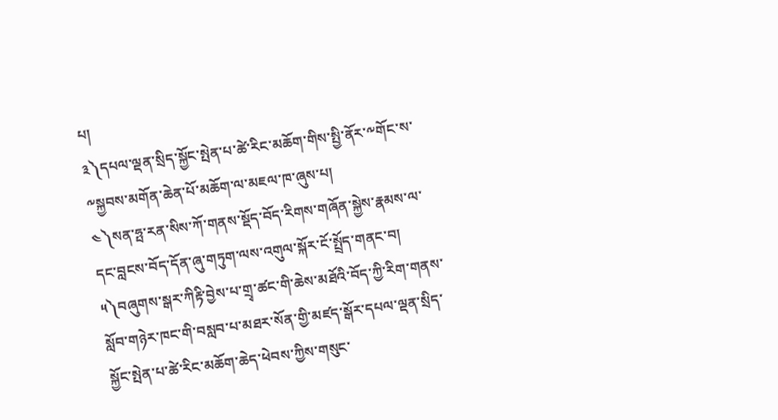པ།
༣༽དཔལ་ལྡན་སྲིད་སྐྱོང་སྤེན་པ་ཚེ་རིང་མཆོག་གིས་སྤྱི་ནོར་༸གོང་ས་༸སྐྱབས་མགོན་ཆེན་པོ་མཆོག་ལ་མཇལ་ཁ་ཞུས་པ།
༤༽སན་ཧྤ་རན་སིས་ཀོ་གནས་སྡོད་བོད་རིགས་གཞོན་སྐྱེས་རྣམས་ལ་དང་བླངས་བོད་དོན་ཞུ་གཏུག་ལས་འགུལ་སྐོར་ངོ་སྤྲོད་གནང་བ།
༥༽བཞུགས་སྒར་ཀིརྟི་བྱེས་པ་གྲྭ་ཚང་གི་ཆེས་མཐོའི་བོད་ཀྱི་རིག་གནས་སློབ་གཉེར་ཁང་གི་བསླབ་པ་མཐར་སོན་གྱི་མཛད་སྒོར་དཔལ་ལྡན་སྲིད་སྐྱོང་སྤེན་པ་ཚེ་རིང་མཆོག་ཆེད་ཕེབས་ཀྱིས་གསུང་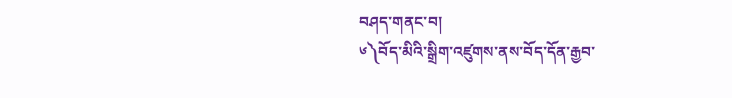བཤད་གནང་བ།
༦༽བོད་མིའི་སྒྲིག་འཛུགས་ནས་བོད་དོན་རྒྱབ་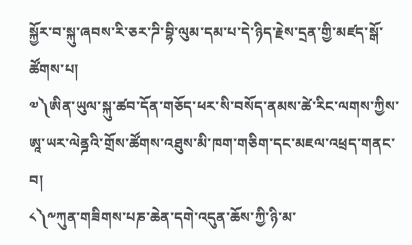སྐྱོར་བ་སྐུ་ཞབས་རི་ཅར་ཌི་བྷི་ལུམ་དམ་པ་དེ་ཉིད་རྗེས་དྲན་གྱི་མཛད་སྒོ་ཚོགས་པ།
༧༽ཨིན་ཡུལ་སྐུ་ཚབ་དོན་གཅོད་ཕར་སི་བསོད་ནམས་ཚེ་རིང་ལགས་ཀྱིས་ཨཱ་ཡར་ལེནྜའི་གྲོས་ཚོགས་འཐུས་མི་ཁག་གཅིག་དང་མཇལ་འཕྲད་གནང་བ།
༨༽༸ཀུན་གཟིགས་པཎ་ཆེན་དགེ་འདུན་ཆོས་ཀྱི་ཉི་མ་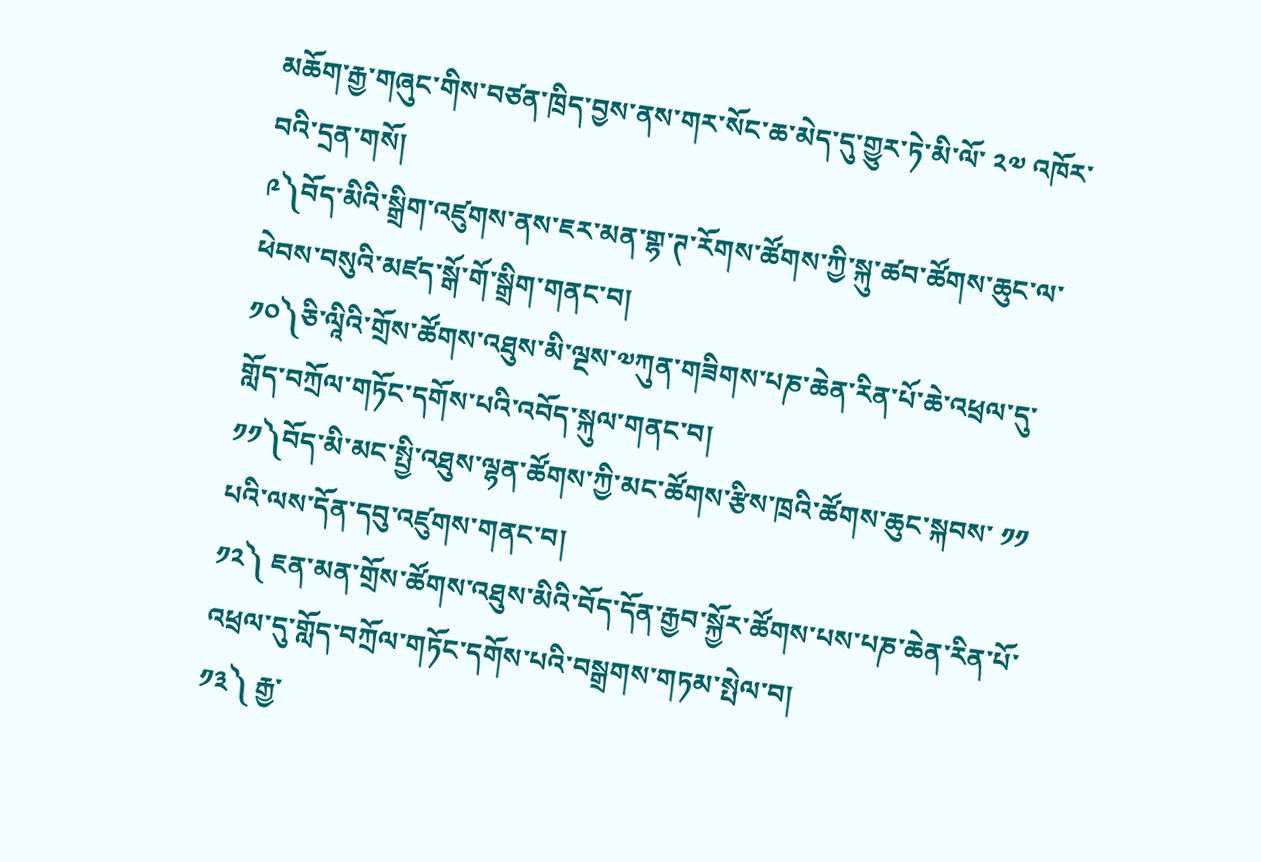མཆོག་རྒྱ་གཞུང་གིས་བཙན་ཁྲིད་བྱས་ནས་གར་སོང་ཆ་མེད་དུ་གྱུར་ཏེ་མི་ལོ་ ༢༧ འཁོར་བའི་དྲན་གསོ།
༩༽བོད་མིའི་སྒྲིག་འཛུགས་ནས་ཇར་མན་གྷ་ཊ་རོགས་ཚོགས་ཀྱི་སྐུ་ཚབ་ཚོགས་ཆུང་ལ་ཕེབས་བསུའི་མཛད་སྒོ་གོ་སྒྲིག་གནང་བ།
༡༠༽ཅི་ལཱིའི་གྲོས་ཚོགས་འཐུས་མི་ལྔས་༧ཀུན་གཟིགས་པཎ་ཆེན་རིན་པོ་ཆེ་འཕྲལ་དུ་གློད་བཀྲོལ་གཏོང་དགོས་པའི་འབོད་སྐུལ་གནང་བ།
༡༡༽བོད་མི་མང་སྤྱི་འཐུས་ལྷན་ཚོགས་ཀྱི་མང་ཚོགས་རྩིས་ཁྲའི་ཚོགས་ཆུང་སྐབས་ ༡༡ པའི་ལས་དོན་དབུ་འཛུགས་གནང་བ།
༡༢༽ ཇན་མན་གྲོས་ཚོགས་འཐུས་མིའི་བོད་དོན་རྒྱབ་སྐྱོར་ཚོགས་པས་པཎ་ཆེན་རིན་པོ་འཕྲལ་དུ་གློད་བཀྲོལ་གཏོང་དགོས་པའི་བསྒྲགས་གཏམ་སྤེལ་བ།
༡༣༽ རྒྱ་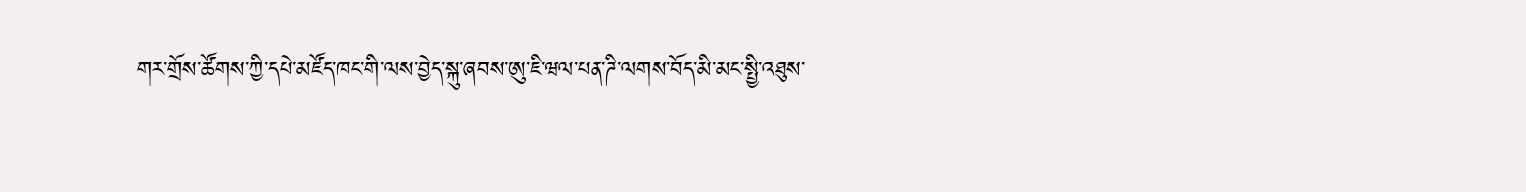གར་གྲོས་ཚོགས་ཀྱི་དཔེ་མཛོད་ཁང་གི་ལས་བྱེད་སྐུ་ཞབས་ཨུ་ཇི་ཝལ་པན་ཌི་ལགས་བོད་མི་མང་སྤྱི་འཐུས་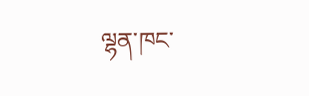ལྷན་ཁང་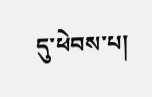དུ་ཕེབས་པ།